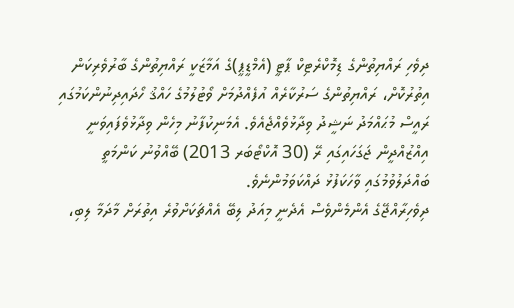ދިވެހި ރައްޔިތުންގެ ޑިމޮކްރެޓިކް ޕާޓީ (އެމްޑީޕީ)ގެ އަމާޒަކީ ރައްޔިތުންގެ ބާރުވެރިކަން އިތުރުކޮށް، ރައްޔިތުންގެ ސަރުކާރެއް އުފެއްދުމަށް ވޯޓުލުމުގެ ހައްޤު ހޯދައިދިނުންކަމުގައި ރައީސް މުޙައްމަދު ނަޝީދު ވިދާޅުވެއްޖެއެވެ. އެމަނިކުފާނު މިހެން ވިދާޅުވެފައިވަނީ އިއްޒުއްދީން ޖަގަހައިގައި ރޭ (30 އޮކްޓޯބަރ 2013) ބޭއްވުނު ކަންމަތީ ބައްދަލުވުމުގައި ވާހަކަފުޅު ދައްކަވަމުންނެވެ.
ދިވެހިރާއްޖޭގެ އެންމެންވެސް އެދެނީ މިއަދު ލިބޭ އެއްޗަކަށްވުރެ އިތުރަށް މާދަމާ ލިބި،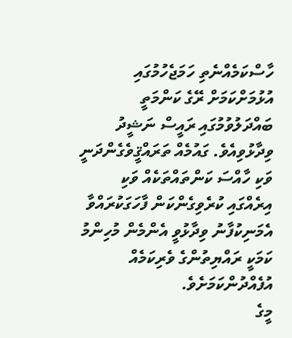ހާސްކަމެއްނެތި ހަމަޖެހުމުގައި އުޅުމަށްކަމަށް ރޭގެ ކަންމަތީ ބައްދަލުވުމުގައި ރައީސް ނަޝީދު ވިދާޅުވިއެވެ. ގައުމެއް ތަރައްޤީވެގެންދަނީ ވަކި ހާއްސަ ކަންތައްތަކެއް ވަކި އިރެއްގައި ކުރެވިގެންކަން ފާހަގަކުރައްވާ އެމަނިކުފާނު ވިދާޅުވީ އެންމެން މުހިންމު ކަމަކީ ރައްޔިތުންގެ ވެރިކަމެއް އުފެއްދުންކަމަށެވެ.
މީގެ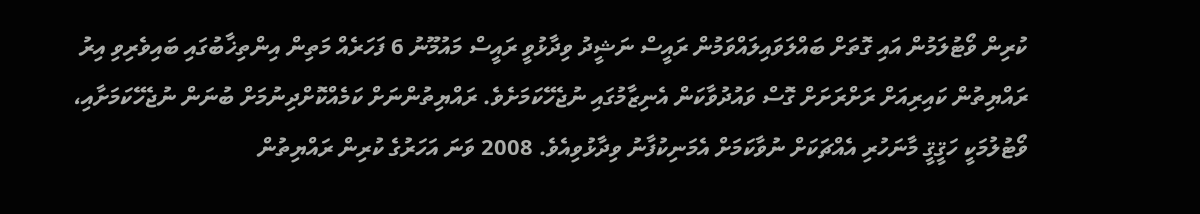ކުރިން ވޯޓުލަމުން އައި ގޮތަށް ބައްލަވައިލައްވަމުން ރައީސް ނަޝީދު ވިދާޅުވީ ރައީސް މައުމޫނު 6 ފަހަރެއް މަތިން އިންތިޚާބުގައި ބައިވެރިވި އިރު ރައްޔިތުން ކައިރިއަށް ރަށްރަށަށް ގޮސް ވައުދުވާކަން އެނިޒާމުގައި ނުޖެހޭކަމަށެވެ. ރައްޔިތުންނަށް ކަމެއްކޮށްދިނުމަށް ބުނަން ނުޖެހޭކަމަށާއި، ވޯޓުލުމަކީ ހަޤީޤީ މާނަހުރި އެއްޗަކަށް ނުވާކަމަށް އެމަނިކުފާނު ވިދާޅުވިއެވެ. 2008 ވަނަ އަހަރުގެ ކުރިން ރައްޔިތުން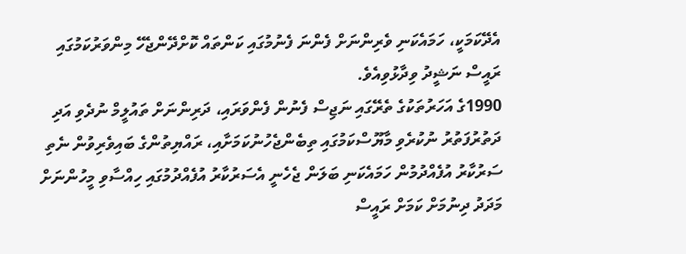އެދޭކަމަކީ، ހަމައެކަނި ވެރިންނަށް ފެންނަ ފެނުމުގައި ކަންތައް ކޮށްދޭންޖެހޭ މިންވަރުކަމުގައި ރައީސް ނަޝީދު ވިދާޅުވިއެވެ.
1990ގެ އަހަރުތަކުގެ ތެރޭގައި ނަޖިސް ފެނުން ފެންވަރައި، ދަރިންނަށް ތައުލީމް ނުދެވި އަދި ދަތުރުފަތުރު ނުކުރެވި މާޔޫސްކަމުގައި ތިބެންޖެހުނުކަމަށާއި، ރައްޔިތުންގެ ބައިވެރިވުން ނެތި ސަރުކާރު އުފެއްދުމުން ހަމައެކަނި ބަލަން ޖެހެނީ އެސަރުކާރު އުފެއްދުމުގައި ހިއްސާވި މީހުންނަށް މަދަދު ދިނުމަށް ކަމަށް ރައީސް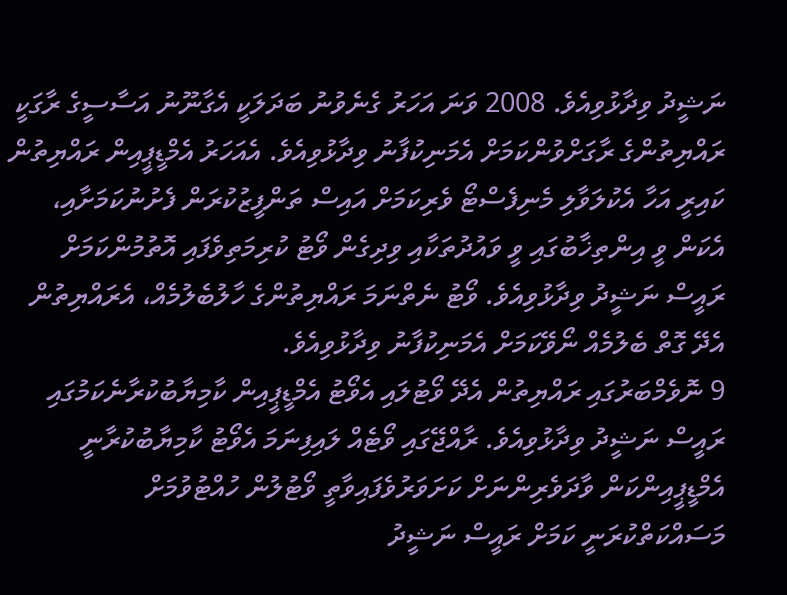ނަޝީދު ވިދާޅުވިއެވެ. 2008 ވަނަ އަހަރު ގެނެވުނު ބަދަލަކީ އެގާނޫނު އަސާސީގެ ރާގަކީ ރައްޔިތުންގެ ރާގަށްވުންކަމަށް އެމަނިކުފާނު ވިދާޅުވިއެވެ. އެއަހަރު އެމްޑީޕީއިން ރައްޔިތުން ކައިރީ އަހާ އެކުލަވާލި މެނިފެސްޓޯ ވެރިކަމަށް އައިސް ތަންފީޒުކުރަން ފެށުނުކަމަށާއި، އެކަން ވީ އިންތިޚާބުގައި ވީ ވައުދުތަކާއި ވިދިގެން ވޯޓު ކުރިމަތިވެފައި އޮތުމުންކަމަށް ރައީސް ނަޝީދު ވިދާޅުވިއެވެ. ވޯޓު ނެތްނަމަ ރައްޔިތުންގެ ހާލުބެލުމެއް، އެރައްޔިތުން އެދޭ ގޮތް ބެލުމެއް ނޯވޭކަމަށް އެމަނިކުފާނު ވިދާޅުވިއެވެ.
9 ނޮވެމްބަރުގައި ރައްޔިތުން އެދޭ ވޯޓުލައި އެވޯޓު އެމްޑީޕީއިން ކާމިޔާބުކުރާނެކަމުގައި ރައީސް ނަޝީދު ވިދާޅުވިއެވެ. ރާއްޖޭގައި ވޯޓެއް ލައިފިނަމަ އެވޯޓު ކާމިޔާބުކުރާނީ އެމްޑީޕީއިންކަން ވާދަވެރިންނަށް ކަށަވަރުވެފައިވާތީ ވޯޓުލުން ހުއްޓުވުމަށް މަސައްކަތްކުރަނީ ކަމަށް ރައީސް ނަޝީދު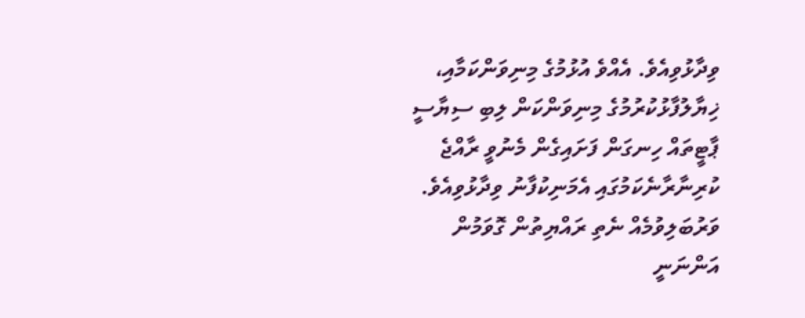ވިދާޅުވިއެވެ. އެއްވެ އުޅުމުގެ މިނިވަންކަމާއި، ޚިޔާލުފާޅުކުރުމުގެ މިނިވަންކަން ލިބި ސިޔާސީ ޕާޓީތައް ހިނގަން ފަށައިގެން މެނުވީ ރާއްޖެ ކުރިނާރާނެކަމުގައި އެމަނިކުފާނު ވިދާޅުވިއެވެ.
ވަރުބަލިވުމެއް ނެތި ރައްޔިތުން ގޮވަމުން އަންނަނީ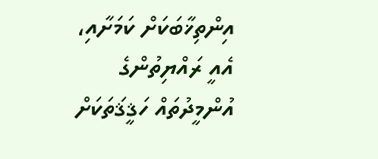އިންތިޚާބަކަށް ކަމަށާއި، އެއީ ރައްޔިތުންގެ އުންމީދުތައް ހަޤީޤަތަކަށް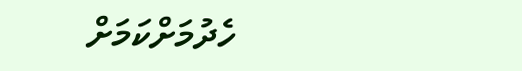ހެދުމަށްކަމަށް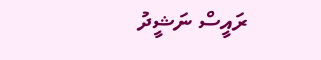ރައީސް ނަޝީދު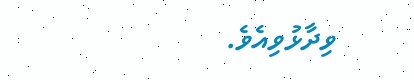ވިދާޅުވިއެވެ.